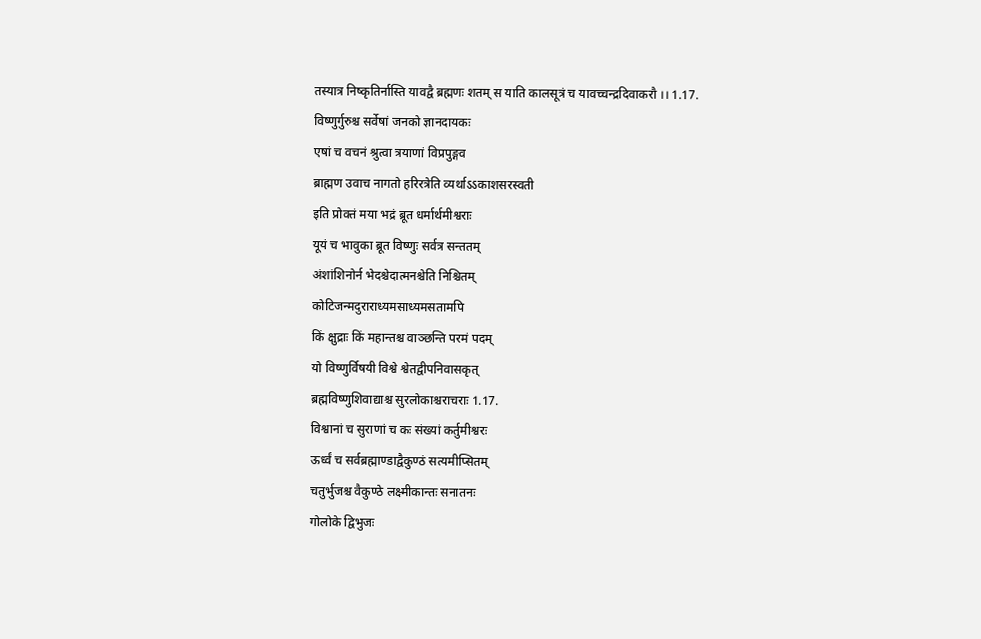तस्यात्र निष्कृतिर्नास्ति यावद्वै ब्रह्मणः शतम् स याति कालसूत्रं च यावच्चन्द्रदिवाकरौ ।। 1.17.
विष्णुर्गुरुश्च सर्वेषां जनको ज्ञानदायकः
एषां च वचनं श्रुत्वा त्रयाणां विप्रपुङ्गव
ब्राह्मण उवाच नागतो हरिरत्रेति व्यर्थाऽऽकाशसरस्वती
इति प्रोक्तं मया भद्रं ब्रूत धर्मार्थमीश्वराः
यूयं च भावुका ब्रूत विष्णुः सर्वत्र सन्ततम्
अंशांशिनोर्न भेदश्चेदात्मनश्चेति निश्चितम्
कोटिजन्मदुराराध्यमसाध्यमसतामपि
किं क्षुद्राः किं महान्तश्च वाञ्छन्ति परमं पदम्
यो विष्णुर्विषयी विश्वे श्वेतद्वीपनिवासकृत्
ब्रह्मविष्णुशिवाद्याश्च सुरलोकाश्चराचराः 1.17.
विश्वानां च सुराणां च कः संख्यां कर्तुमीश्वरः
ऊर्ध्वं च सर्वब्रह्माण्डाद्वैकुण्ठं सत्यमीप्सितम्
चतुर्भुजश्च वैकुण्ठे लक्ष्मीकान्तः सनातनः
गोलोके द्विभुजः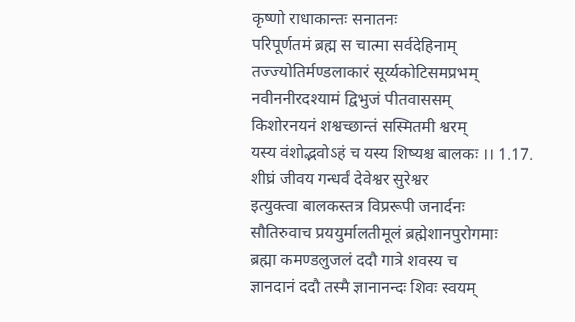कृष्णो राधाकान्तः सनातनः
परिपूर्णतमं ब्रह्म स चात्मा सर्वदेहिनाम्
तज्ज्योतिर्मण्डलाकारं सूर्य्यकोटिसमप्रभम्
नवीननीरदश्यामं द्विभुजं पीतवाससम्
किशोरनयनं शश्वच्छान्तं सस्मितमी श्वरम्
यस्य वंशोद्भवोऽहं च यस्य शिष्यश्च बालकः ।। 1.17.
शीघ्रं जीवय गन्धर्वं देवेश्वर सुरेश्वर
इत्युक्त्वा बालकस्तत्र विप्ररूपी जनार्दनः
सौतिरुवाच प्रययुर्मालतीमूलं ब्रह्मेशानपुरोगमाः
ब्रह्मा कमण्डलुजलं ददौ गात्रे शवस्य च
ज्ञानदानं ददौ तस्मै ज्ञानानन्दः शिवः स्वयम्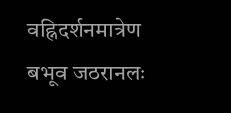वह्निदर्शनमात्रेण बभूव जठरानलः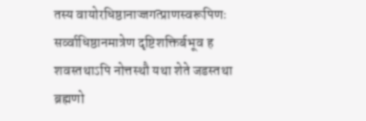तस्य वायोरधिष्ठानाज्जगत्प्राणस्वरूपिणः
सर्व्वाधिष्ठानमात्रेण दृष्टिशक्तिर्बभूव ह
शवस्तथाऽपि नोत्तस्थौ यथा शेते जडस्तथा
ब्रह्मणो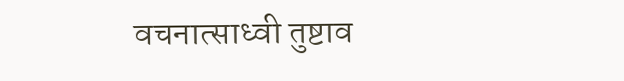वचनात्साध्वी तुष्टाव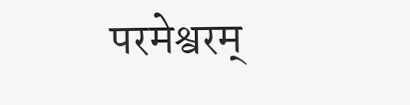परमेश्वरम्